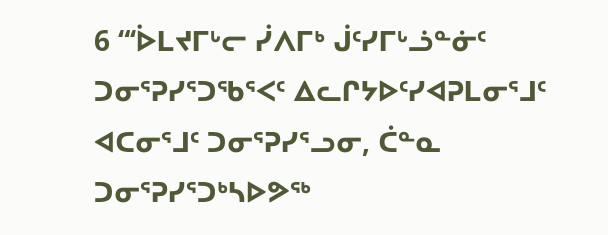6 “‘ᐆᒪᔪᒥᒡᓕ ᓰᐱᒥᒃ ᒎᑦᓯᒥᒡᓘᓐᓃᑦ ᑐᓂᕐᕈᓯᕐᑐᖃᕐᐸᑦ ᐃᓚᒋᔭᐅᑦᓯᐊᕈᒪᓂᕐᒧᑦ ᐊᑕᓂᕐᒧᑦ ᑐᓂᕐᕈᓯᕐᓗᓂ, ᑖᓐᓇ ᑐᓂᕐᕈᓯᕐᑐᒃᓴᐅᕗᖅ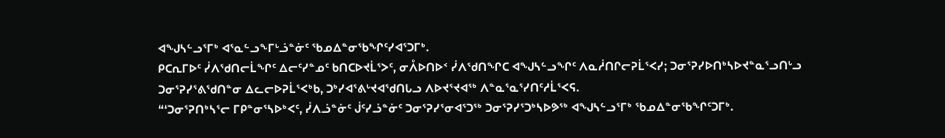ᐊᖑᓴᓪᓗᕐᒥᒃ ᐊᕐᓇᓪᓗᖕᒥᒡᓘᓐᓃᑦ ᖃᓄᐃᓐᓂᖃᖏᑦᓯᐊᕐᑐᒥᒃ.
ᑭᑕᕆᒥᐅᑦ ᓰᐱᖁᑎᓕᒫᖏᑦ ᐃᓕᑦᓯᓐᓄᑦ ᑲᑎᑕᐅᔪᒫᕐᐳᑦ, ᓂᐰᐅᑎᐅᑉ ᓰᐱᖁᑎᖏᑕ ᐊᖑᓴᓪᓗᖏᑦ ᐱᓇᓲᑎᒋᓕᕈᒫᕐᐸᓯ; ᑐᓂᕐᕈᓯᐅᑎᒃᓴᐅᔪᓐᓇᕐᓗᑎᒡᓗ ᑐᓂᕐᕈᓯᕐᕕᖁᑎᓐᓂ ᐃᓚᓕᐅᕈᒫᕐᐸᒃᑲ, ᑐᒃᓯᐊᕐᕕᒡᔪᐊᖁᑎᒐᓗ ᐱᐅᔪᕐᔪᐊᖅ ᐱᓐᓇᕐᓇᕐᓯᑎᑦᓱᒫᕐᐸᕋ.
“‘ᑐᓂᕐᕈᑎᒃᓴᕐᓕ ᒥᑭᓐᓂᕐᓴᐅᒃᐸᑦ, ᓰᐱᓘᓐᓃᑦ ᒎᑦᓯᓘᓐᓃᑦ ᑐᓂᕐᕈᓯᕐᓂᐊᕐᑐᖅ ᑐᓂᕐᕈᓯᕐᑐᒃᓴᐅᕗᖅ ᐊᖑᓴᓪᓗᕐᒥᒃ ᖃᓄᐃᓐᓂᖃᖏᑦᑐᒥᒃ.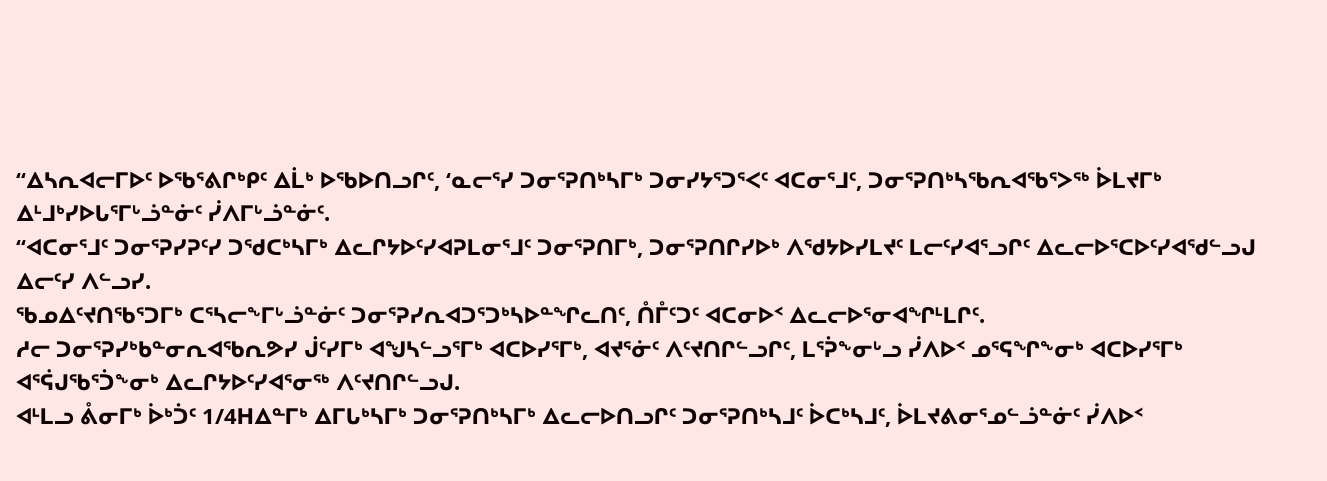“ᐃᓴᕆᐊᓕᒥᐅᑦ ᐅᖃᕐᕕᒋᒃᑭᑦ ᐃᒫᒃ ᐅᖃᐅᑎᓗᒋᑦ, ‘ᓇᓕᕐᓯ ᑐᓂᕐᕈᑎᒃᓴᒥᒃ ᑐᓂᓯᔭᕐᑐᕐᐸᑦ ᐊᑕᓂᕐᒧᑦ, ᑐᓂᕐᕈᑎᒃᓴᖃᕆᐊᖃᕐᐳᖅ ᐆᒪᔪᒥᒃ ᐃᒻᒧᒃᓯᐅᒐᕐᒥᒡᓘᓐᓃᑦ ᓰᐱᒥᒡᓘᓐᓃᑦ.
“ᐊᑕᓂᕐᒧᑦ ᑐᓂᕐᕈᓯᕈᑦᓯ ᑐᖁᑕᒃᓴᒥᒃ ᐃᓚᒋᔭᐅᑦᓯᐊᕈᒪᓂᕐᒧᑦ ᑐᓂᕐᕈᑎᒥᒃ, ᑐᓂᕐᕈᑎᒋᓯᐅᒃ ᐱᖁᔭᐅᓯᒪᔪᑦ ᒪᓕᑦᓯᐊᕐᓗᒋᑦ ᐃᓚᓕᐅᕐᑕᐅᑦᓯᐊᖁᓪᓗᒍ ᐃᓕᑦᓯ ᐱᓪᓗᓯ.
ᖃᓄᐃᑦᔪᑎᖃᕐᑐᒥᒃ ᑕᕐᓴᓕᖕᒥᒡᓘᓐᓃᑦ ᑐᓂᕐᕈᓯᕆᐊᑐᕐᑐᒃᓴᐅᓐᖏᓚᑎᑦ, ᑍᒤᑦᑐᑦ ᐊᑕᓂᐅᑉ ᐃᓚᓕᐅᕐᓂᐊᖏᒻᒪᒋᑦ.
ᓱᓕ ᑐᓂᕐᕈᓯᒃᑲᓐᓂᕆᐊᖃᕆᕗᓯ ᒎᑦᓯᒥᒃ ᐊᖑᓴᓪᓗᕐᒥᒃ ᐊᑕᐅᓯᕐᒥᒃ, ᐊᔪᕐᓃᑦ ᐱᑦᔪᑎᒋᓪᓗᒋᑦ, ᒪᕐᕉᖕᓂᒡᓗ ᓰᐱᐅᑉ ᓄᕐᕋᖏᖕᓂᒃ ᐊᑕᐅᓯᕐᒥᒃ ᐊᕐᕌᒍᖃᕐᑑᖕᓂᒃ ᐃᓚᒋᔭᐅᑦᓯᐊᕐᓂᖅ ᐱᑦᔪᑎᒋᓪᓗᒍ.
ᐊᒻᒪᓗ ᕔᓂᒥᒃ ᐆᒃᑑᑦ 1/4ᕼᐃᓐᒥᒃ ᐃᒥᒐᒃᓴᒥᒃ ᑐᓂᕐᕈᑎᒃᓴᒥᒃ ᐃᓚᓕᐅᑎᓗᒋᑦ ᑐᓂᕐᕈᑎᒃᓴᒧᑦ ᐆᑕᒃᓴᒧᑦ, ᐆᒪᔪᕕᓂᕐᓄᓪᓘᓐᓃᑦ ᓰᐱᐅᑉ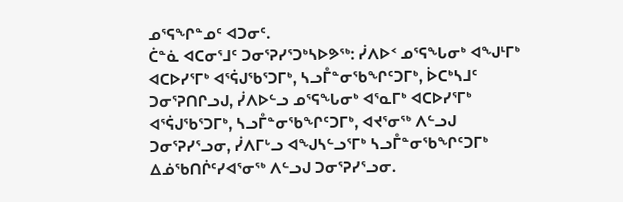ᓄᕐᕋᖏᓐᓄᑦ ᐊᑐᓂᑦ.
ᑖᓐᓈ ᐊᑕᓂᕐᒧᑦ ᑐᓂᕐᕈᓯᕐᑐᒃᓴᐅᕗᖅ: ᓰᐱᐅᑉ ᓄᕐᕋᖓᓂᒃ ᐊᖑᒻᒥᒃ ᐊᑕᐅᓯᕐᒥᒃ ᐊᕐᕌᒍᖃᕐᑐᒥᒃ, ᓴᓗᒤᓐᓂᖃᖏᑦᑐᒥᒃ, ᐆᑕᒃᓴᒧᑦ ᑐᓂᕐᕈᑎᒋᓗᒍ, ᓰᐱᐅᓪᓗ ᓄᕐᕋᖓᓂᒃ ᐊᕐᓇᒥᒃ ᐊᑕᐅᓯᕐᒥᒃ ᐊᕐᕌᒍᖃᕐᑐᒥᒃ, ᓴᓗᒤᓐᓂᖃᖏᑦᑐᒥᒃ, ᐊᔪᕐᓂᖅ ᐱᓪᓗᒍ ᑐᓂᕐᕈᓯᕐᓗᓂ, ᓰᐱᒥᒡᓗ ᐊᖑᓴᓪᓗᕐᒥᒃ ᓴᓗᒤᓐᓂᖃᖏᑦᑐᒥᒃ ᐃᓅᖃᑎᒌᑦᓯᐊᕐᓂᖅ ᐱᓪᓗᒍ ᑐᓂᕐᕈᓯᕐᓗᓂ.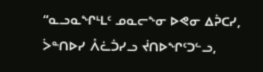“ᓇᓗᓇᖏᒻᒪᑦ ᓄᓇᓕᖕᓂ ᐅᕙᓂ ᐃᕉᑕᓯ, ᐴᓐᑎᐅᓯ ᐰᓛᑑᓯᓗ ᔫᑎᐅᖏᑦᑐᓪᓗ,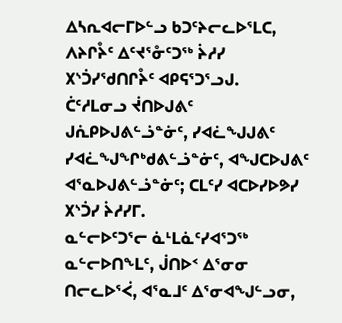ᐃᓴᕆᐊᓕᒥᐅᓪᓗ ᑲᑐᑦᔨᓕᓚᐅᕐᒪᑕ, ᐱᔨᒋᔧᑦ ᐃᑦᔪᕐᓁᑦᑐᖅ ᔩᓱᓯ ᙭ᔅᑑᓯᖁᑎᒋᔧᑦ ᐊᑭᕋᕐᑐᕐᓗᒍ.
ᑖᑦᓱᒪᓂᓗ ᔫᑎᐅᒍᕕᑦ ᒍᕇᑭᐅᒍᕕᓪᓘᓐᓃᑦ, ᓯᐊᓛᖑᒍᕕᑦ ᓯᐊᓛᖑᖏᒃᑯᕕᓪᓘᓐᓃᑦ, ᐊᖑᑕᐅᒍᕕᑦ ᐊᕐᓇᐅᒍᕕᓪᓘᓐᓃᑦ; ᑕᒪᑦᓯ ᐊᑕᐅᓯᐅᕗᓯ ᙭ᔅᑑᓯ ᔩᓱᓯᒥ.
ᓇᓪᓕᐅᑦᑐᕐᓕ ᓈᒻᒪᓈᑦᓯᐊᕐᑐᖅ ᓇᓪᓕᐅᑎᖕᒪᑦ, ᒎᑎᐅᑉ ᐃᕐᓂᓂ ᑎᓕᓚᐅᕐᐹ, ᐊᕐᓇᒧᑦ ᐃᕐᓂᐊᖑᓪᓗᓂ,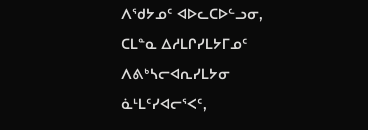ᐱᖁᔭᓄᑦ ᐊᐅᓚᑕᐅᓪᓗᓂ,
ᑕᒪᓐᓇ ᐃᓱᒪᒋᓯᒪᔭᒥᓄᑦ ᐱᕕᒃᓴᓕᐊᕆᓯᒪᔭᓂ ᓈᒻᒪᑦᓯᐊᓕᕐᐸᑦ,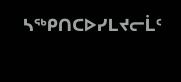ᓴᖅᑭᑎᑕᐅᓯᒪᔪᓕᒫᑦ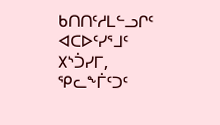ᑲᑎᑎᑦᓱᒪᓪᓗᒋᑦ ᐊᑕᐅᑦᓯᕐᒧᑦ ᙭ᔅᑑᓯᒥ, ᕿᓚᖕᒦᑦᑐᑦ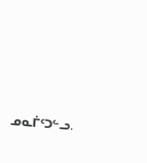ᓄᓇᒦᑦᑐᓪᓗ.